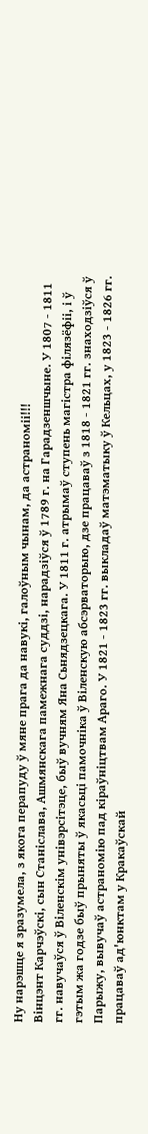Ну нарэшце я зразумела, з якога перапуду ў мяне прага да навукі, галоўным чынам, да астраноміі!!!
Вінцэнт Карчэўскі, сын Станіслава, Ашмянскага памежнага суддзі, нарадзіўся ў 1789 г. на Гарадзеншчыне. У 1807 - 1811 гг. навучаўся ў Віленскім унівэрсітэце, быў вучням Яна Сьнядзецкага. У 1811 г. атрымаў ступень магістра філязёфіі, і ў гэтым жа годзе быў прыняты ў якасьці памочніка ў Віленскую абсэрваторыю, дзе працаваў з 1818 - 1821 гг. знаходзіўся ў Парыжу, вывучаў астраномію пад кіраўніцтвам Араго. У 1821 - 1823 гг. выкладаў матэматыку ў Кельцах, у 1823 - 1826 гг. працаваў ад'юнктам у Кракаўскай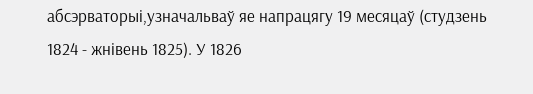абсэрваторыі,узначальваў яе напрацягу 19 месяцаў (студзень 1824 - жнівень 1825). У 1826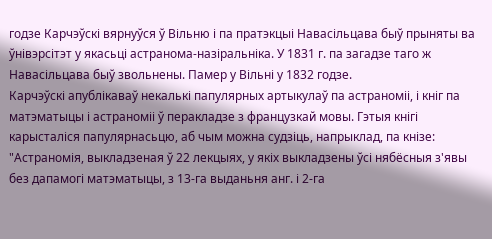годзе Карчэўскі вярнуўся ў Вільню і па пратэкцыі Навасільцава быў прыняты ва ўнівэрсітэт у якасьці астранома-назіральніка. У 1831 г. па загадзе таго ж Навасільцава быў звольнены. Памер у Вільні у 1832 годзе.
Карчэўскі апублікаваў некалькі папулярных артыкулаў па астраноміі, і кніг па матэматыцы і астраноміі ў перакладзе з французкай мовы. Гэтыя кнігі карысталіся папулярнасьцю, аб чым можна судзіць, напрыклад, па кнізе: "Астраномія, выкладзеная ў 22 лекцыях, у якіх выкладзены ўсі нябёсныя з'явы без дапамогі матэматыцы, з 13-га выданьня анг. і 2-га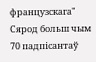французскага" Сярод больш чым 70 падпісантаў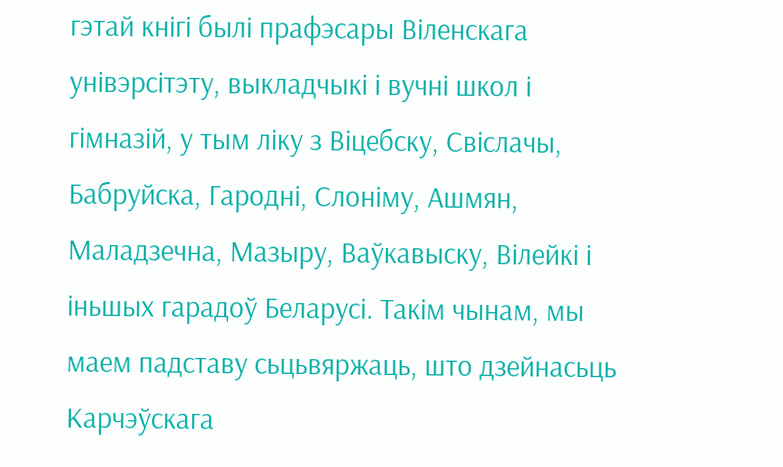гэтай кнігі былі прафэсары Віленскага унівэрсітэту, выкладчыкі і вучні школ і гімназій, у тым ліку з Віцебску, Свіслачы, Бабруйска, Гародні, Слоніму, Ашмян, Маладзечна, Мазыру, Ваўкавыску, Вілейкі і іньшых гарадоў Беларусі. Такім чынам, мы маем падставу сьцьвяржаць, што дзейнасьць Карчэўскага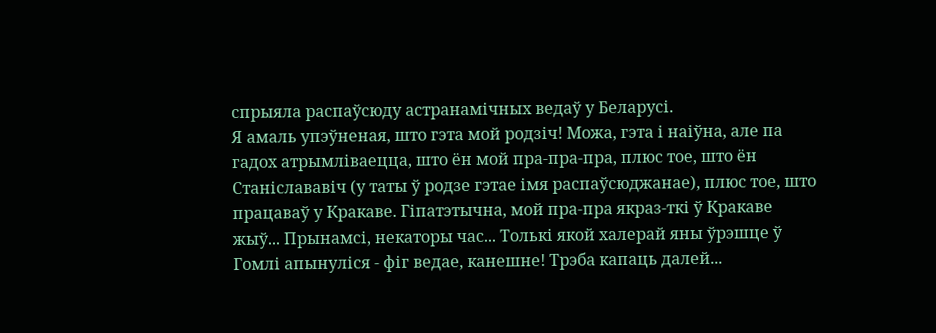спрыяла распаўсюду астранамічных ведаў у Беларусі.
Я амаль упэўненая, што гэта мой родзіч! Можа, гэта і наіўна, але па гадох атрымліваецца, што ён мой пра-пра-пра, плюс тое, што ён Станіслававіч (у таты ў родзе гэтае імя распаўсюджанае), плюс тое, што працаваў у Кракаве. Гіпатэтычна, мой пра-пра якраз-ткі ў Кракаве жыў... Прынамсі, некаторы час... Толькі якой халерай яны ўрэшце ў Гомлі апынуліся - фіг ведае, канешне! Трэба капаць далей...